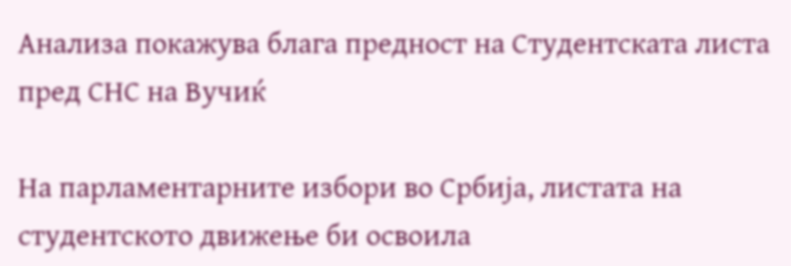Анализа покажува блага предност на Студентската листа пред СНС на Вучиќ

На парламентарните избори во Србија, листата на студентското движење би освоила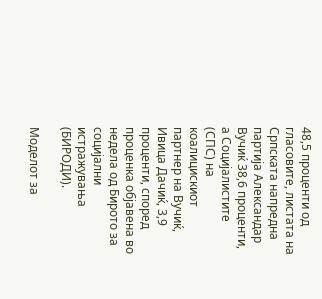48,5 проценти од гласовите, листата на Српската напредна партија Александар Вучиќ 38,6 проценти, а Социјалистите (СПС) на коалицискиот партнер на Вучиќ, Ивица Дачиќ, 3,9 проценти, според проценка објавена во недела од Бирото за социјални истражувања (БИРОДИ).

Моделот за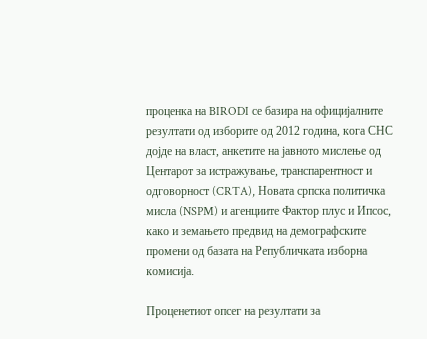проценка на BIRODI се базира на официјалните резултати од изборите од 2012 година, кога СНС дојде на власт, анкетите на јавното мислење од Центарот за истражување, транспарентност и одговорност (CRTA), Новата српска политичка мисла (NSPM) и агенциите Фактор плус и Ипсос, како и земањето предвид на демографските промени од базата на Републичката изборна комисија.

Проценетиот опсег на резултати за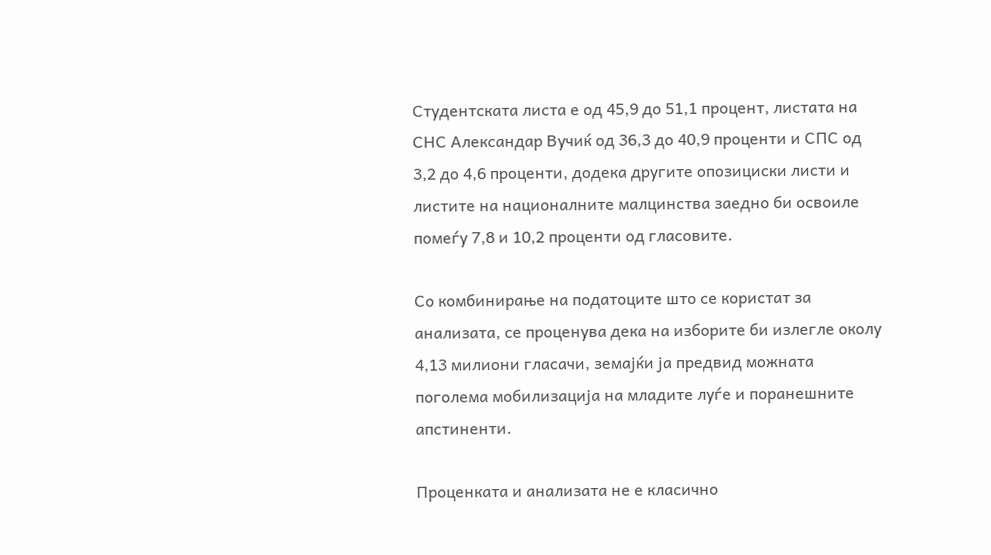Студентската листа е од 45,9 до 51,1 процент, листата на СНС Александар Вучиќ од 36,3 до 40,9 проценти и СПС од 3,2 до 4,6 проценти, додека другите опозициски листи и листите на националните малцинства заедно би освоиле помеѓу 7,8 и 10,2 проценти од гласовите.

Со комбинирање на податоците што се користат за анализата, се проценува дека на изборите би излегле околу 4,13 милиони гласачи, земајќи ја предвид можната поголема мобилизација на младите луѓе и поранешните апстиненти.

Проценката и анализата не е класично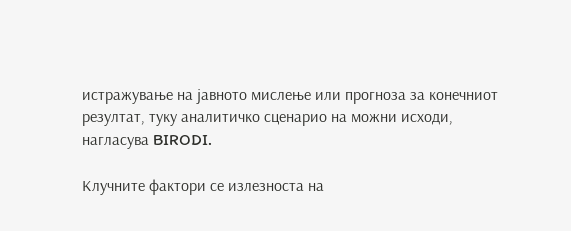истражување на јавното мислење или прогноза за конечниот резултат, туку аналитичко сценарио на можни исходи, нагласува BIRODI.

Клучните фактори се излезноста на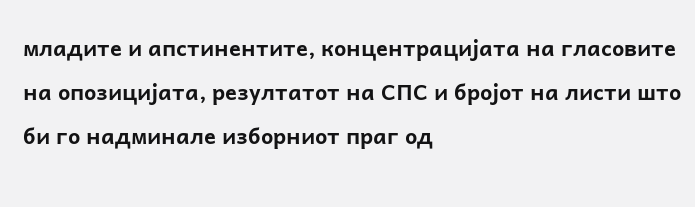младите и апстинентите, концентрацијата на гласовите на опозицијата, резултатот на СПС и бројот на листи што би го надминале изборниот праг од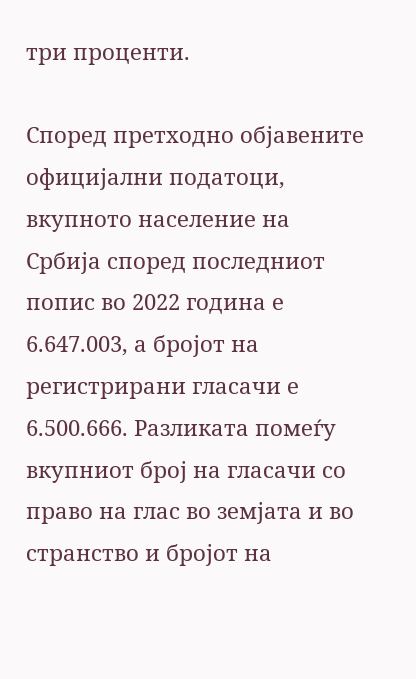три проценти.

Според претходно објавените официјални податоци, вкупното население на Србија според последниот попис во 2022 година е 6.647.003, а бројот на регистрирани гласачи е 6.500.666. Разликата помеѓу вкупниот број на гласачи со право на глас во земјата и во странство и бројот на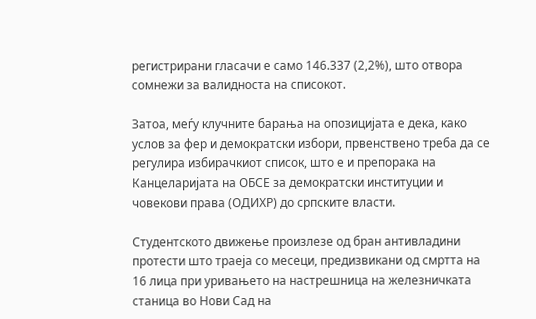регистрирани гласачи е само 146.337 (2,2%), што отвора сомнежи за валидноста на списокот.

Затоа, меѓу клучните барања на опозицијата е дека, како услов за фер и демократски избори, првенствено треба да се регулира избирачкиот список, што е и препорака на Канцеларијата на ОБСЕ за демократски институции и човекови права (ОДИХР) до српските власти.

Студентското движење произлезе од бран антивладини протести што траеја со месеци, предизвикани од смртта на 16 лица при уривањето на настрешница на железничката станица во Нови Сад на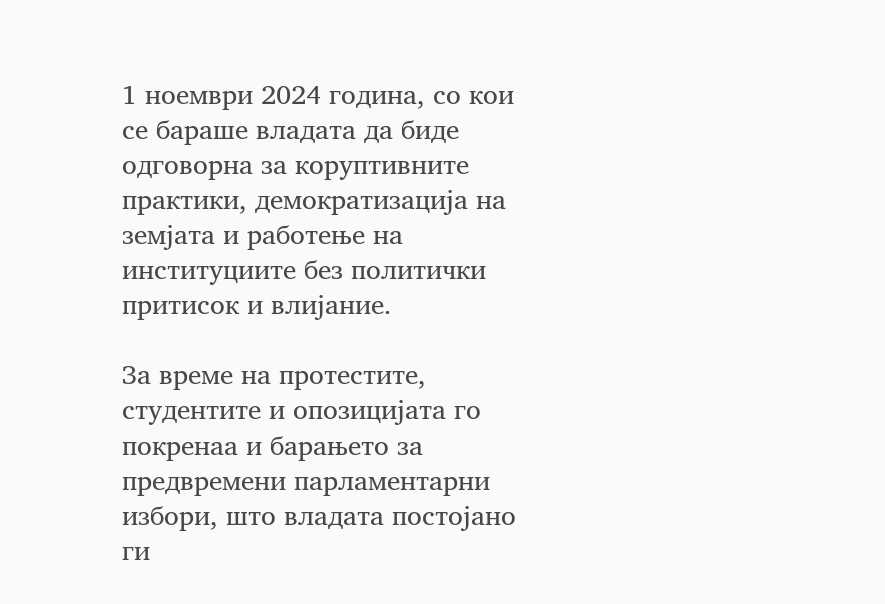1 ноември 2024 година, со кои се бараше владата да биде одговорна за коруптивните практики, демократизација на земјата и работење на институциите без политички притисок и влијание.

За време на протестите, студентите и опозицијата го покренаа и барањето за предвремени парламентарни избори, што владата постојано ги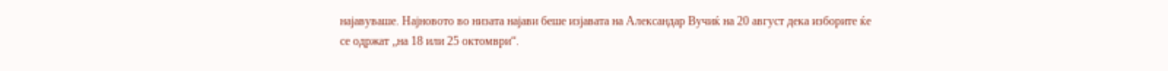најавуваше. Најновото во низата најави беше изјавата на Александар Вучиќ на 20 август дека изборите ќе се одржат „на 18 или 25 октомври“.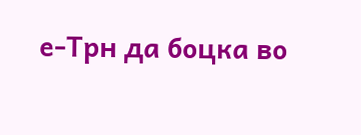е-Трн да боцка во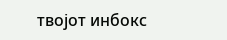твојот инбокс